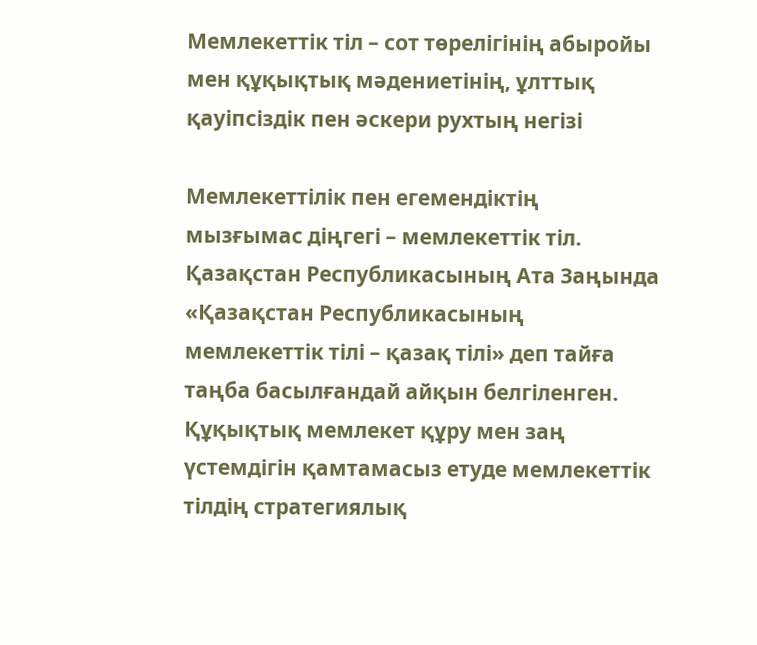Мемлекеттік тіл – сот төрелігінің абыройы мен құқықтық мәдениетінің, ұлттық қауіпсіздік пен әскери рухтың негізі

Мемлекеттілік пен егемендіктің мызғымас діңгегі – мемлекеттік тіл. Қазақстан Республикасының Ата Заңында «Қазақстан Республикасының мемлекеттік тілі – қазақ тілі» деп тайға таңба басылғандай айқын белгіленген. Құқықтық мемлекет құру мен заң үстемдігін қамтамасыз етуде мемлекеттік тілдің стратегиялық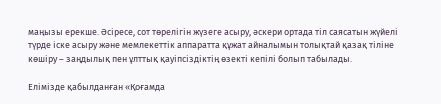маңызы ерекше. Әсіресе, сот төрелігін жүзеге асыру, әскери ортада тіл саясатын жүйелі түрде іске асыру және мемлекеттік аппаратта құжат айналымын толықтай қазақ тіліне көшіру – заңдылық пен ұлттық қауіпсіздіктің өзекті кепілі болып табылады.

Елімізде қабылданған «Қоғамда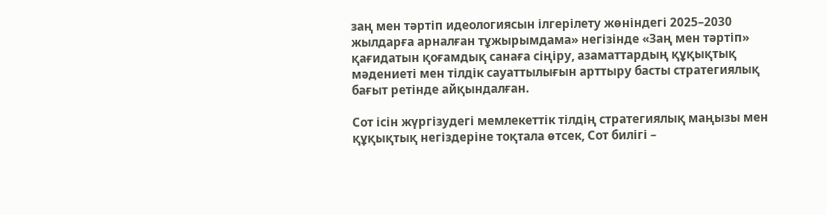заң мен тәртіп идеологиясын ілгерілету жөніндегі 2025–2030 жылдарға арналған тұжырымдама» негізінде «Заң мен тәртіп» қағидатын қоғамдық санаға сіңіру, азаматтардың құқықтық мәдениеті мен тілдік сауаттылығын арттыру басты стратегиялық бағыт ретінде айқындалған.

Сот ісін жүргізудегі мемлекеттік тілдің стратегиялық маңызы мен құқықтық негіздеріне тоқтала өтсек, Сот билігі –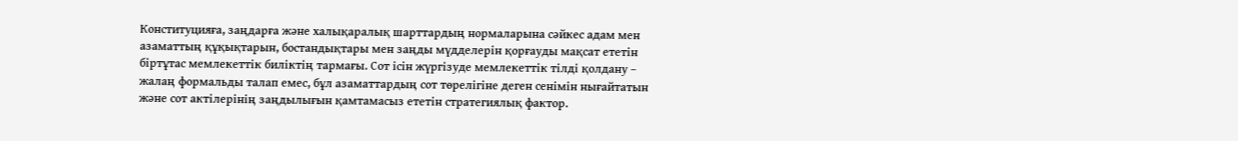Конституцияға, заңдарға және халықаралық шарттардың нормаларына сәйкес адам мен азаматтың құқықтарын, бостандықтары мен заңды мүдделерін қорғауды мақсат ететін біртұтас мемлекеттік биліктің тармағы. Сот ісін жүргізуде мемлекеттік тілді қолдану – жалаң формальды талап емес, бұл азаматтардың сот төрелігіне деген сенімін нығайтатын және сот актілерінің заңдылығын қамтамасыз ететін стратегиялық фактор.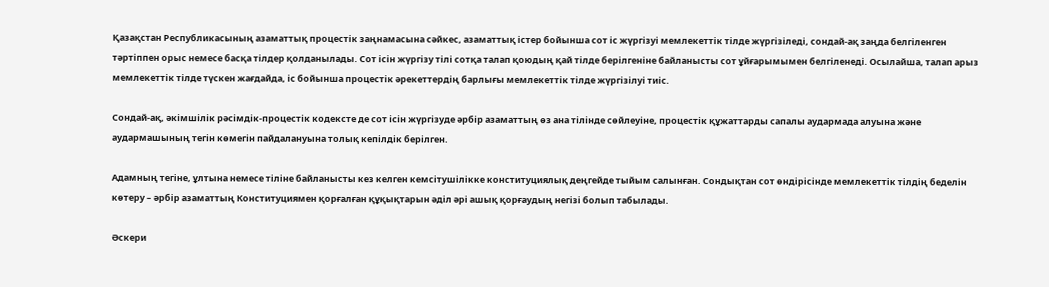Қазақстан Республикасының азаматтық процестік заңнамасына сәйкес, азаматтық істер бойынша сот іс жүргізуі мемлекеттік тілде жүргізіледі, сондай-ақ заңда белгіленген тәртіппен орыс немесе басқа тілдер қолданылады. Сот ісін жүргізу тілі сотқа талап қоюдың қай тілде берілгеніне байланысты сот ұйғарымымен белгіленеді. Осылайша, талап арыз мемлекеттік тілде түскен жағдайда, іс бойынша процестік әрекеттердің барлығы мемлекеттік тілде жүргізілуі тиіс.

Сондай-ақ, әкімшілік рәсімдік-процестік кодексте де сот ісін жүргізуде әрбір азаматтың өз ана тілінде сөйлеуіне, процестік құжаттарды сапалы аудармада алуына және аудармашының тегін көмегін пайдалануына толық кепілдік берілген.

Адамның тегіне, ұлтына немесе тіліне байланысты кез келген кемсітушілікке конституциялық деңгейде тыйым салынған. Сондықтан сот өндірісінде мемлекеттік тілдің беделін көтеру – әрбір азаматтың Конституциямен қорғалған құқықтарын әділ әрі ашық қорғаудың негізі болып табылады.

Әскери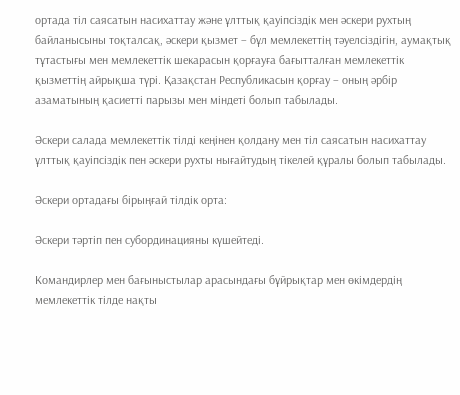ортада тіл саясатын насихаттау және ұлттық қауіпсіздік мен әскери рухтың байланысыны тоқталсақ, әскери қызмет – бұл мемлекеттің тәуелсіздігін, аумақтық тұтастығы мен мемлекеттік шекарасын қорғауға бағытталған мемлекеттік қызметтің айрықша түрі. Қазақстан Республикасын қорғау – оның әрбір азаматының қасиетті парызы мен міндеті болып табылады.

Әскери салада мемлекеттік тілді кеңінен қолдану мен тіл саясатын насихаттау ұлттық қауіпсіздік пен әскери рухты нығайтудың тікелей құралы болып табылады.

Әскери ортадағы бірыңғай тілдік орта:

Әскери тәртіп пен субординацияны күшейтеді.

Командирлер мен бағыныстылар арасындағы бұйрықтар мен өкімдердің мемлекеттік тілде нақты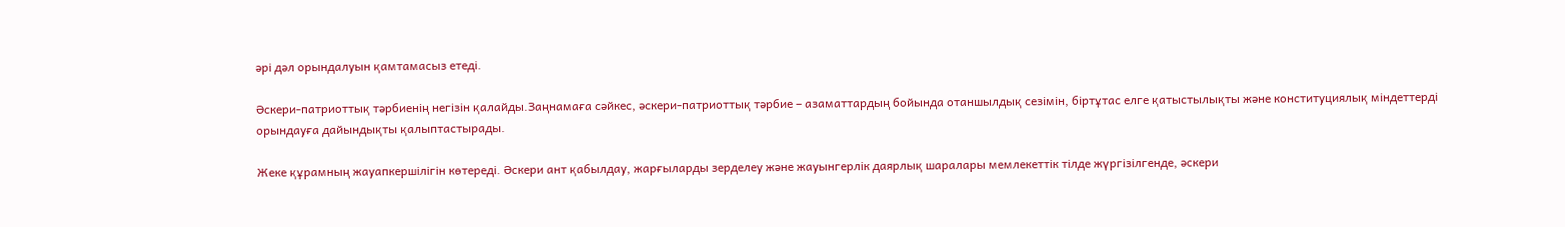әрі дәл орындалуын қамтамасыз етеді.

Әскери-патриоттық тәрбиенің негізін қалайды.Заңнамаға сәйкес, әскери-патриоттық тәрбие – азаматтардың бойында отаншылдық сезімін, біртұтас елге қатыстылықты және конституциялық міндеттерді орындауға дайындықты қалыптастырады.

Жеке құрамның жауапкершілігін көтереді. Әскери ант қабылдау, жарғыларды зерделеу және жауынгерлік даярлық шаралары мемлекеттік тілде жүргізілгенде, әскери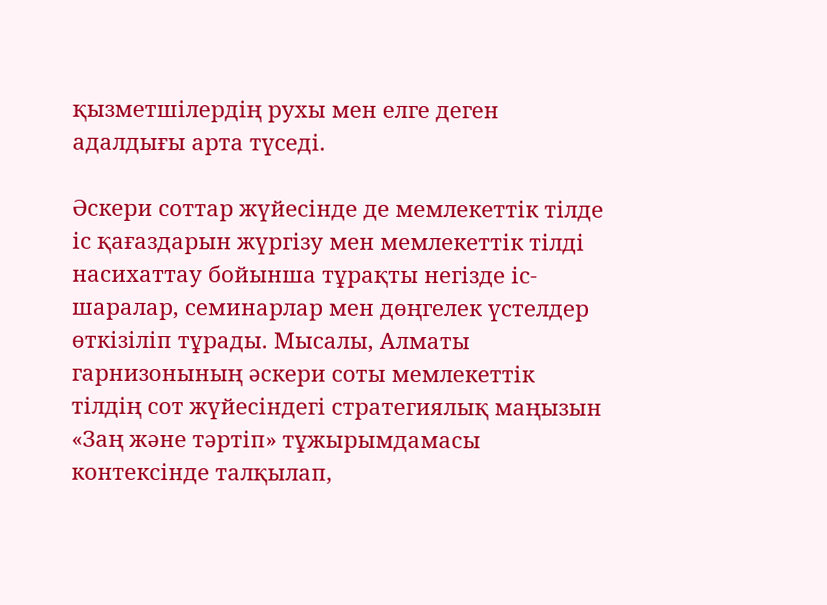қызметшілердің рухы мен елге деген адалдығы арта түседі.

Әскери соттар жүйесінде де мемлекеттік тілде іс қағаздарын жүргізу мен мемлекеттік тілді насихаттау бойынша тұрақты негізде іс-шаралар, семинарлар мен дөңгелек үстелдер өткізіліп тұрады. Мысалы, Алматы гарнизонының әскери соты мемлекеттік тілдің сот жүйесіндегі стратегиялық маңызын «Заң және тәртіп» тұжырымдамасы контексінде талқылап,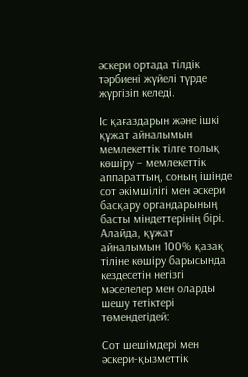әскери ортада тілдік тәрбиені жүйелі түрде жүргізіп келеді.

Іс қағаздарын және ішкі құжат айналымын мемлекеттік тілге толық көшіру – мемлекеттік аппараттың, соның ішінде сот әкімшілігі мен әскери басқару органдарының басты міндеттерінің бірі. Алайда, құжат айналымын 100% қазақ тіліне көшіру барысында кездесетін негізгі мәселелер мен оларды шешу тетіктері төмендегідей:

Сот шешімдері мен әскери-қызметтік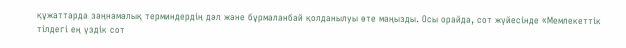құжаттарда заңнамалық терминдердің дәл және бұрмаланбай қолданылуы өте маңызды. Осы орайда, сот жүйесінде «Мемлекеттік тілдегі ең үздік сот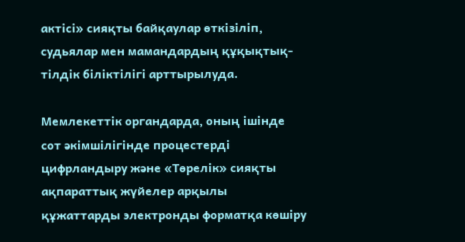актісі» сияқты байқаулар өткізіліп, судьялар мен мамандардың құқықтық-тілдік біліктілігі арттырылуда.

Мемлекеттік органдарда, оның ішінде сот әкімшілігінде процестерді цифрландыру және «Төрелік» сияқты ақпараттық жүйелер арқылы құжаттарды электронды форматқа көшіру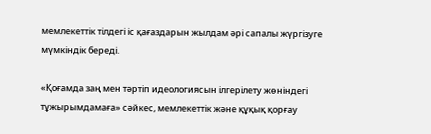мемлекеттік тілдегі іс қағаздарын жылдам әрі сапалы жүргізуге мүмкіндік береді.

«Қоғамда заң мен тәртіп идеологиясын ілгерілету жөніндегі тұжырымдамаға» сәйкес, мемлекеттік және құқық қорғау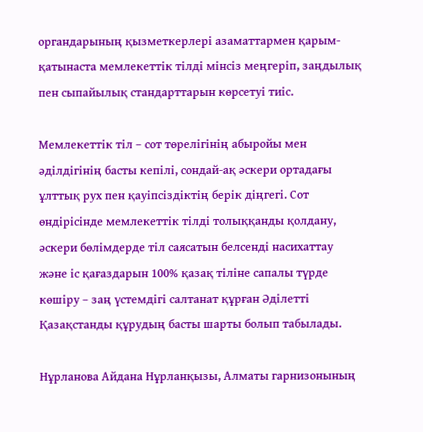органдарының қызметкерлері азаматтармен қарым-қатынаста мемлекеттік тілді мінсіз меңгеріп, заңдылық пен сыпайылық стандарттарын көрсетуі тиіс.

Мемлекеттік тіл – сот төрелігінің абыройы мен әділдігінің басты кепілі, сондай-ақ әскери ортадағы ұлттық рух пен қауіпсіздіктің берік діңгегі. Сот өндірісінде мемлекеттік тілді толыққанды қолдану, әскери бөлімдерде тіл саясатын белсенді насихаттау және іс қағаздарын 100% қазақ тіліне сапалы түрде көшіру – заң үстемдігі салтанат құрған Әділетті Қазақстанды құрудың басты шарты болып табылады.

Нұрланова Айдана Нұрланқызы, Алматы гарнизонының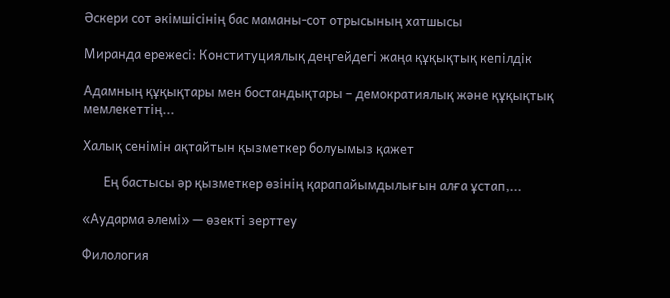Әскери сот әкімшісінің бас маманы-сот отрысының хатшысы

Миранда ережесі: Конституциялық деңгейдегі жаңа құқықтық кепілдік

Адамның құқықтары мен бостандықтары – демократиялық және құқықтық мемлекеттің...

Халық сенімін ақтайтын қызметкер болуымыз қажет

       Ең бастысы әр қызметкер өзінің қарапайымдылығын алға ұстап,...

«Аударма әлемі» — өзекті зерттеу

Филология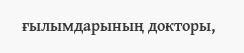ғылымдарының докторы,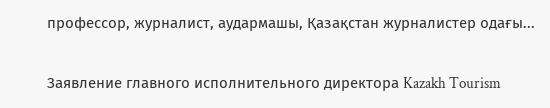профессор, журналист, аудармашы, Қазақстан журналистер одағы...

Заявление главного исполнительного директора Kazakh Tourism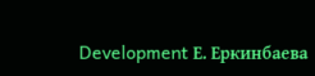Development Е. Еркинбаева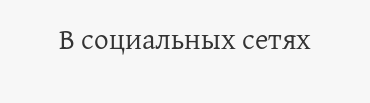В социальных сетях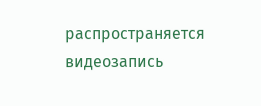распространяется видеозапись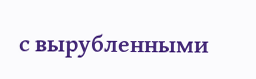с вырубленными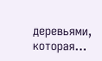деревьями, которая...